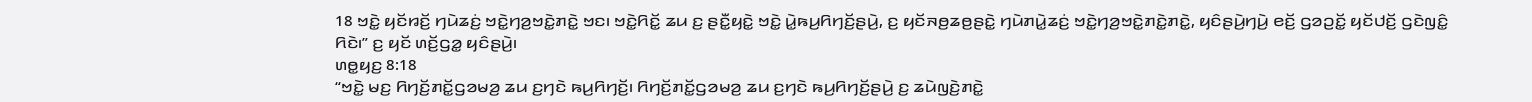18 ꤠꤢꤧ꤭ ꤟꤢꤩꤙꤢꤩ꤬ ꤚꤣꤧꤘꤢꤦ꤬ ꤠꤢꤧ꤭ꤚꤤ꤬ꤠꤢꤧ꤭ꤊꤢꤧ꤭ ꤠꤢ꤯ ꤠꤢꤧ꤭ꤖꤢꤩ꤭ ꤘꤣ ꤢ꤬ ꤔꤢꤪ꤭ꤟꤢꤧ꤭ ꤠꤢꤧ꤭ ꤣꤧ꤭ꤒꤣ꤬ꤖꤚꤢꤩ꤬ꤔꤣꤧ꤬, ꤢ꤬ ꤟꤢꤩꤏꤥ꤬ꤘꤥ꤬ꤔꤢꤧ꤭ ꤚꤣꤧꤊꤣꤧ꤭ꤘꤢꤦ꤬ ꤠꤢꤧ꤭ꤚꤤ꤬ꤠꤢꤧ꤭ꤊꤢꤧ꤭ꤊꤢꤧ꤭, ꤟꤢꤨꤔꤣꤧ꤬ꤚꤣꤧ꤬ ꤕꤢꤩ꤬ ꤞꤤꤑꤢꤩ꤭ ꤟꤢꤩꤓꤢꤩ꤬ ꤞꤢꤧꤜꤢꤨ꤭ ꤖꤢꤧ꤯” ꤢ꤬ ꤟꤢꤩ ꤛꤢꤩ꤬ꤞꤤ꤭ ꤟꤢꤨꤔꤣꤧ꤬꤯
ꤛꤥ꤭ꤟꤢ꤬ 8:18
“ꤠꤢꤧ꤭ ꤗꤢ꤬ ꤖꤚꤢꤩ꤬ꤊꤢꤩ꤭ꤞꤤꤗꤤ꤬ ꤘꤣ ꤢ꤬ꤚꤢꤧ ꤒꤣ꤬ꤖꤚꤢꤩ꤬꤯ ꤖꤚꤢꤩ꤬ꤊꤢꤩ꤭ꤞꤤꤗꤤ꤬ ꤘꤣ ꤢ꤬ꤚꤢꤧ ꤒꤣ꤬ꤖꤚꤢꤩ꤬ꤔꤣꤧ꤬ ꤢ꤬ ꤘꤣꤧꤜꤢꤧ꤬ꤊꤢꤧ꤭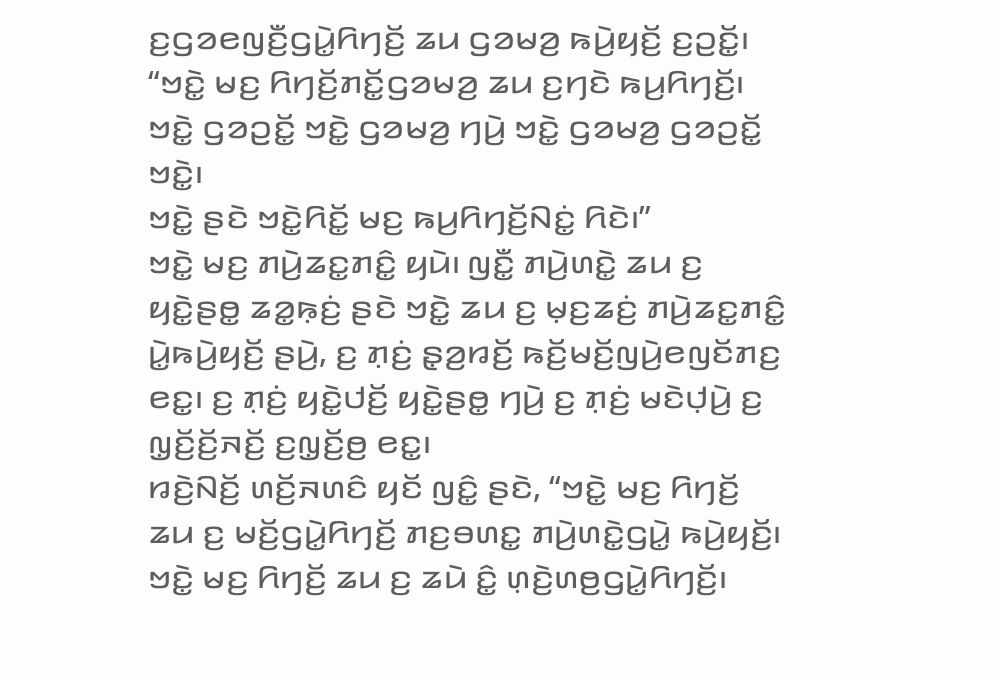ꤢ꤬ꤞꤤꤕꤜꤢꤪ꤬ꤞꤣꤧ꤭ꤖꤚꤢꤩ꤬ ꤘꤣ ꤞꤤꤗꤤ꤬ ꤒꤣꤧ꤬ꤟꤢꤩ꤬ ꤢ꤬ꤑꤢꤩ꤭꤯
“ꤠꤢꤧ꤭ ꤗꤢ꤬ ꤖꤚꤢꤩ꤬ꤊꤢꤩ꤭ꤞꤤꤗꤤ꤬ ꤘꤣ ꤢ꤬ꤚꤢꤧ ꤒꤣ꤬ꤖꤚꤢꤩ꤬꤯ ꤠꤢꤧ꤭ ꤞꤤꤑꤢꤩ꤭ ꤠꤢꤧ꤭ ꤞꤤꤗꤤ꤬ ꤚꤣꤧ꤬ ꤠꤢꤧ꤭ ꤞꤤꤗꤤ꤬ ꤞꤤꤑꤢꤩ꤭ ꤠꤢꤧ꤭꤯
ꤠꤢꤧ꤭ ꤔꤢꤧ ꤠꤢꤧ꤭ꤖꤢꤩ꤭ ꤗꤢ꤬ ꤒꤣ꤬ꤖꤚꤢꤩ꤬ꤡꤢꤦ꤭ ꤖꤢꤧ꤯”
ꤠꤢꤧ꤭ ꤗꤢ꤬ ꤊꤣꤧ꤬ꤘꤢ꤭ꤊꤢꤨ꤭ ꤟꤣꤧ꤯ ꤜꤢꤪ꤭ ꤊꤣꤧ꤬ꤛꤢꤧ꤭ ꤘꤣ ꤢ꤬ ꤟꤢꤧ꤭ꤔꤥ꤭ ꤘꤤ꤭ꤒ꤫ꤢꤦ꤬ ꤔꤢꤧ ꤠꤢꤧ꤭ ꤘꤣ ꤢ꤬ ꤗ꤫ꤢ꤬ꤘꤢꤦ꤬ ꤊꤣꤧ꤬ꤘꤢ꤭ꤊꤢꤨ꤭ ꤣꤧ꤭ꤒꤣꤧ꤬ꤟꤢꤩ꤬ ꤔꤣꤧ꤬, ꤢ꤬ ꤊ꤫ꤢꤦ꤬ ꤔ꤫ꤤ꤬ꤙꤢꤩ꤬ ꤒꤢꤩ꤬ꤗꤢꤩ꤬ꤜꤣꤧ꤬ꤕꤜꤢꤩꤊꤢ꤬ ꤕꤢ꤭꤯ ꤢ꤬ ꤊ꤫ꤢꤦ꤬ ꤟꤢꤧ꤭ꤓꤢꤩ꤬ ꤟꤢꤧ꤭ꤔꤥ꤭ ꤚꤣꤧ꤬ ꤢ꤬ ꤊ꤫ꤢꤦ꤬ ꤗꤢꤧꤓ꤫ꤣꤧ꤬ ꤢ꤬ ꤜ꤫ꤢꤩ꤬ꤢꤩ꤬ꤏꤢꤩ꤬ ꤢ꤬ꤜ꤫ꤢꤩ꤬ꤥ꤬ ꤕꤢ꤭꤯
ꤙꤢꤧ꤬ꤡꤢꤩ꤬ ꤛꤢꤩ꤬ꤏꤛꤢꤨ ꤟꤢꤩ ꤜꤢꤨ꤭ ꤔꤢꤧ, “ꤠꤢꤧ꤭ ꤗꤢ꤬ ꤖꤚꤢꤩ꤬ ꤘꤣ ꤢ꤬ ꤗꤢꤩ꤬ꤞꤣꤧ꤭ꤖꤚꤢꤩ꤬ ꤊꤢ꤬ꤋꤛꤢ꤭ ꤊꤣꤧ꤬ꤛꤢꤧ꤭ꤞꤣꤧ꤭ ꤒꤣꤧ꤬ꤟꤢꤩ꤬꤯ ꤠꤢꤧ꤭ ꤗꤢ꤬ ꤖꤚꤢꤩ꤬ ꤘꤣ ꤢ꤬ ꤘꤣꤧ ꤢꤨ꤭ ꤛ꤫ꤢꤧ꤬ꤛꤥ꤬ꤞꤣꤧ꤭ꤖꤚꤢꤩ꤬꤯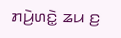ꤊꤣꤧ꤬ꤛꤢꤧ꤭ ꤘꤣ ꤢ꤬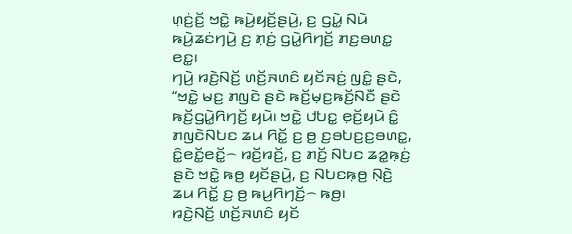ꤛ꤫ꤢꤦ꤬ꤢꤩ꤬ ꤠꤢꤧ꤭ ꤒꤣꤧ꤬ꤟꤢꤩ꤬ꤔꤣꤧ꤬, ꤢ꤬ ꤞꤣꤧ꤭ ꤡꤣꤧ ꤒꤣꤧ꤬ꤘꤢꤦꤚꤣꤧ꤬ ꤢ꤬ ꤊ꤫ꤢꤦ꤬ ꤞꤣꤧ꤭ꤖꤚꤢꤩ꤬ ꤊꤢ꤬ꤋꤛꤢ꤭ ꤕꤢ꤭꤯
ꤚꤣꤧ꤬ ꤙꤢꤧ꤬ꤡꤢꤩ꤬ ꤛꤢꤩ꤬ꤏꤛꤢꤨ ꤟꤢꤩꤏꤢꤦ꤬ ꤜꤢꤨ꤭ ꤔꤢꤧ, “ꤠꤢꤧ꤭ ꤗꤢ꤬ ꤊꤜꤢꤧ ꤔꤢꤧ ꤒꤢꤩ꤬ꤗ꤫ꤢ꤬ꤒꤢꤩ꤬ꤡꤢꤪ ꤔꤢꤧ ꤒꤢꤩ꤬ꤞꤣꤧ꤭ꤖꤚꤢꤩ꤬ ꤟꤣꤧ꤯ ꤠꤢꤧ꤭ ꤓꤝꤢ꤭ ꤕ꤫ꤢꤩ꤬ꤟꤣꤧ ꤢꤨ꤭ ꤊꤜꤢꤧꤡꤝꤢ ꤘꤣ ꤖꤢꤩ꤭ ꤢ꤬ ꤥ꤬ ꤢ꤬ꤋꤝꤢ꤬ꤢ꤬ꤋꤛꤢ꤭, ꤢꤨ꤭ꤕꤢꤩ꤭ꤕꤢꤩ꤭꤮ ꤙꤢꤩ꤬ꤙꤢꤩ꤬, ꤢ꤬ ꤊꤢꤩ꤬ ꤡꤝꤢ ꤘꤤ꤭ꤒ꤫ꤢꤦ꤬ ꤔꤢꤧ ꤠꤢꤧ꤭ ꤒꤥ꤬ ꤟꤢꤩꤔꤣꤧ꤬, ꤢ꤬ ꤡꤝꤢꤒ꤫ꤥ꤬ ꤡ꤫ꤢꤧ꤬ ꤘꤣ ꤖꤢꤩ꤭ ꤢ꤬ ꤥ꤬ ꤒꤣ꤬ꤖꤚꤢꤩ꤬꤮ ꤒꤥ꤬꤯
ꤙꤢꤧ꤬ꤡꤢꤩ꤬ ꤛꤢꤩ꤬ꤏꤛꤢꤨ ꤟꤢꤩ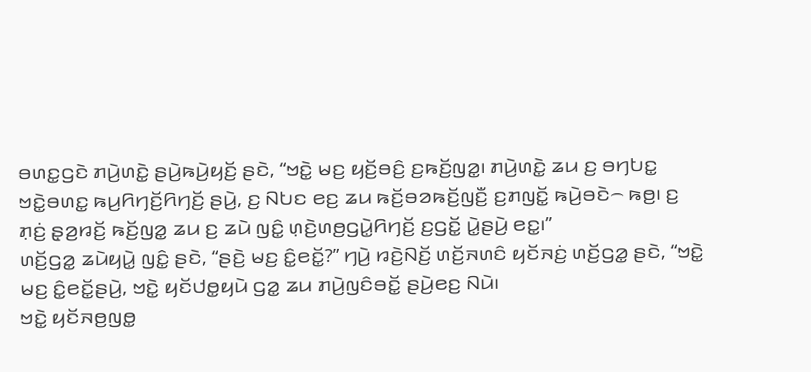ꤋꤛꤢ꤭ꤞꤢꤧ ꤊꤣꤧ꤬ꤛꤢꤧ꤭ ꤔꤣꤧ꤬ꤒꤣꤧ꤬ꤟꤢꤩ꤬ ꤔꤢꤧ, “ꤠꤢꤧ꤭ ꤗꤢ꤬ ꤟꤢꤩ꤬ꤋꤢꤨ꤬ ꤢ꤬ꤒꤢꤩ꤬ꤜꤤ꤭꤯ ꤊꤣꤧ꤬ꤛꤢꤧ꤭ ꤘꤣ ꤢ꤬ ꤋꤚꤝꤢ꤭ ꤠꤢꤧ꤭ꤋꤛꤢ꤭ ꤒꤣ꤬ꤖꤚꤢꤩ꤬ꤖꤚꤢꤩ꤬ ꤔꤣꤧ꤬, ꤢ꤬ ꤡꤝꤢ ꤕꤢ꤬ ꤘꤣ ꤒꤢꤩ꤬ꤋꤤꤒꤢꤩ꤬ꤜꤢꤪ꤬ ꤢ꤬ꤊꤜꤢꤩ꤭ ꤒꤣꤧ꤬ꤋꤢꤧ꤮ ꤒꤥ꤬꤯ ꤢ꤬ ꤊ꤫ꤢꤦ꤬ ꤔ꤫ꤤ꤬ꤙꤢꤩ꤬ ꤒꤢꤩ꤬ꤜꤤ꤭ ꤘꤣ ꤢ꤬ ꤘꤣꤧ ꤜꤢꤨ꤭ ꤛ꤫ꤢꤧ꤬ꤛꤥ꤬ꤞꤣꤧ꤭ꤖꤚꤢꤩ꤬ ꤢ꤬ꤞꤢꤩ꤭ ꤣꤧ꤭ꤔꤣꤧ꤬ ꤕꤢ꤭꤯”
ꤛꤢꤩ꤬ꤞꤤ꤭ ꤘꤣꤧꤟꤣꤧ꤭ ꤜꤢꤨ꤭ ꤔꤢꤧ, “ꤔꤢꤧ꤬ ꤗꤢ꤬ ꤢꤨ꤭ꤕꤢꤩ꤭?” ꤚꤣꤧ꤬ ꤙꤢꤧ꤬ꤡꤢꤩ꤬ ꤛꤢꤩ꤬ꤏꤛꤢꤨ ꤟꤢꤩꤏꤢꤦ꤬ ꤛꤢꤩ꤬ꤞꤤ꤭ ꤔꤢꤧ, “ꤠꤢꤧ꤭ ꤗꤢ꤬ ꤢꤨ꤭ꤕꤢꤩ꤭ꤔꤣꤧ꤬, ꤠꤢꤧ꤭ ꤟꤢꤩꤓꤥ꤭ꤟꤣꤧ ꤞꤤ꤭ ꤘꤣ ꤊꤣꤧ꤬ꤜꤢꤨꤋꤢꤩ꤭ ꤔꤣꤧ꤬ꤕꤢ꤬ ꤡꤣꤧ꤯
ꤠꤢꤧ꤭ ꤟꤢꤩꤏꤥ꤬ꤜꤥ꤭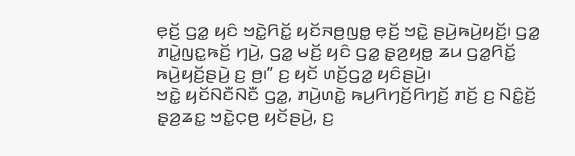ꤕ꤫ꤢꤩ꤬ ꤞꤤ꤭ ꤟꤢꤨ ꤠꤢꤧ꤭ꤖꤢꤩ꤭ ꤟꤢꤩꤏꤥ꤬ꤜꤥ꤭ ꤕ꤫ꤢꤩ꤬ ꤠꤢꤧ꤭ ꤔꤣꤧ꤬ꤒꤣꤧ꤬ꤟꤢꤩ꤬꤯ ꤞꤤ꤭ ꤊꤣꤧ꤭ꤜꤢ꤭ꤒꤢꤩ꤬ ꤚꤣꤧ꤬, ꤞꤤ꤭ ꤗꤢꤩ꤬ ꤟꤢꤨ ꤞꤤ꤭ ꤔ꤫ꤤ꤬ꤟꤥ꤭ ꤘꤣ ꤞꤤ꤭ꤖꤢꤩ꤭ ꤒꤣꤧ꤬ꤟꤢꤩ꤬ꤔꤣꤧ꤬ ꤢ꤬ ꤥ꤬꤯” ꤢ꤬ ꤟꤢꤩ ꤛꤢꤩ꤬ꤞꤤ꤭ ꤟꤢꤨꤔꤣꤧ꤬꤯
ꤠꤢꤧ꤭ ꤟꤢꤩꤡꤢꤪꤡꤢꤪ ꤞꤤ꤭, ꤊꤣꤧ꤬ꤛꤢꤧ꤭ ꤒꤣ꤬ꤖꤚꤢꤩ꤬ꤖꤚꤢꤩ꤬ ꤊꤢꤩ꤬ ꤢ꤬ ꤡꤢꤨ꤭ꤢꤩ꤬ ꤔ꤫ꤤ꤬ꤘꤢ꤭ ꤠꤢꤧ꤭ꤍ꤫ꤥ꤬ ꤟꤢꤩꤔꤣꤧ꤬, ꤢ꤬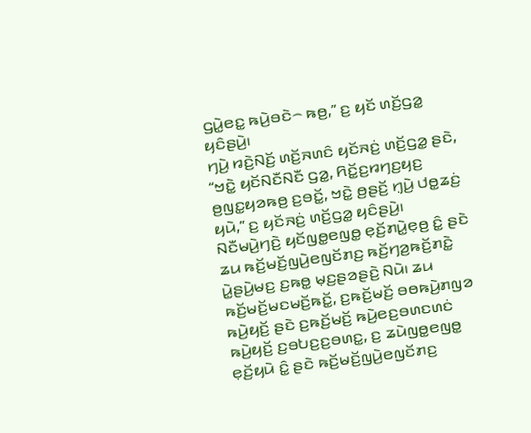ꤞꤣꤧ꤭ꤕꤢ꤭ ꤒꤣꤧ꤬ꤋꤢꤧ꤮ ꤒꤥ꤬,” ꤢ꤬ ꤟꤢꤩ ꤛꤢꤩ꤬ꤞꤤ꤭ ꤟꤢꤨꤔꤣꤧ꤬꤯
ꤚꤣꤧ꤬ ꤙꤢꤧ꤬ꤡꤢꤩ꤬ ꤛꤢꤩ꤬ꤏꤛꤢꤨ ꤟꤢꤩꤏꤢꤦ꤬ ꤛꤢꤩ꤬ꤞꤤ꤭ ꤔꤢꤧ, “ꤠꤢꤧ꤭ ꤟꤢꤩꤡꤢꤪꤡꤢꤪ ꤞꤤ꤭, ꤖꤢꤩ꤭ꤢ꤬ꤙꤚꤢ꤬ꤟꤢ꤬ ꤥ꤬ꤜꤢ꤭ꤟꤤꤒꤥ꤬ ꤢ꤬ꤋꤢꤩ꤭, ꤠꤢꤧ꤭ ꤥ꤬ꤔꤢꤩ꤬ ꤚ꤫ꤣꤧ꤬ ꤓꤥ꤭ꤘꤢꤦ꤬ ꤟꤣꤧ,” ꤢ꤬ ꤟꤢꤩꤏꤢꤦ꤬ ꤛꤢꤩ꤬ꤞꤤ꤭ ꤟꤢꤨꤔꤣꤧ꤬꤯
ꤡꤢꤪꤗꤣꤧ꤬ꤚꤢꤧ꤬ ꤟꤢꤩꤜꤥ꤭ꤕꤜꤥ꤭ ꤕ꤫ꤢꤩ꤬ꤊꤣꤧ꤭ꤕ꤫ꤥ꤬ ꤢꤨ꤭ ꤔꤢꤧ ꤘꤣ ꤒꤢꤩ꤬ꤗꤢꤩ꤬ꤜꤣꤧ꤬ꤕꤜꤢꤩꤊꤢ꤬ ꤒꤢꤩ꤬ꤚꤤ꤬ꤒꤢꤩ꤬ꤊꤢꤧ꤭ ꤣꤧ꤭ꤔꤣꤧ꤬ꤗꤢ꤬ ꤢ꤬ꤒꤥ꤭ ꤗ꤫ꤢ꤬ꤔꤤꤔꤢꤧ꤬ ꤡꤣꤧ꤯ ꤘꤣ ꤒꤢꤩ꤬ꤗꤢꤩ꤬ꤗꤢꤗꤢꤩ꤬ꤒꤢꤩ꤭, ꤢ꤬ꤒꤢꤩ꤬ꤗꤢꤩ꤬ ꤋꤥꤒꤣꤧ꤬ꤊꤜꤤ ꤒꤣꤧ꤬ꤟꤢꤩ꤬ ꤔꤢꤧ ꤢ꤬ꤒꤢꤩ꤬ꤗꤢꤩ꤬ ꤒꤣꤧ꤬ꤕꤢ꤬ꤋꤛꤢꤛꤢꤦ ꤒꤣꤧ꤬ꤟꤢꤩ꤬ ꤢ꤬ꤋꤝꤢ꤬ꤢ꤬ꤋꤛꤢ꤭, ꤢ꤬ ꤘꤣꤧꤜꤥ꤭ꤕꤜꤥ꤭ ꤕ꤫ꤢꤩ꤬ꤟꤣꤧ ꤢꤨ꤭ ꤔꤢꤧ ꤒꤢꤩ꤬ꤗꤢꤩ꤬ꤜꤣꤧ꤬ꤕꤜꤢꤩꤊꤢ꤬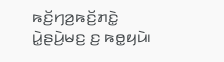ꤒꤢꤩ꤬ꤚꤤ꤬ꤒꤢꤩ꤬ꤊꤢꤧ꤭ ꤣꤧ꤭ꤔꤣꤧ꤬ꤗꤢ꤬ ꤢ꤬ ꤒꤥ꤭ꤟꤣꤧ꤯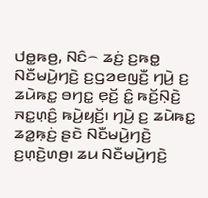ꤓꤥ꤭ꤒꤥ꤬, ꤡꤢꤨ꤮ ꤘꤢꤦ꤬ ꤢ꤬ꤒꤥ꤭ ꤡꤢꤪꤗꤣꤧ꤬ꤚꤢꤧ꤬ ꤢ꤬ꤞꤤꤕꤜꤢꤪ꤬ ꤚꤣꤧ꤬ ꤢ꤬ ꤘꤣꤧꤒꤢ꤭ ꤋꤚꤢ꤭ ꤕ꤫ꤢꤩ꤬ ꤢꤨ꤭ ꤒꤢꤩ꤬ꤡ꤫ꤢꤧ꤬ ꤏꤢ꤭ꤛ꤫ꤢꤨ꤬ ꤒꤣꤧ꤬ꤟꤢꤩ꤬꤯ ꤚꤣꤧ꤬ ꤢ꤬ ꤘꤣꤧꤒꤢ꤭ ꤘꤤ꤭ꤒ꤫ꤢꤦ꤬ ꤔꤢꤧ ꤡꤢꤪꤗꤣꤧ꤬ꤚꤢꤧ꤬ ꤢ꤬ꤛ꤫ꤢꤧ꤬ꤛꤥ꤬꤯ ꤘꤣ ꤡꤢꤪꤗꤣꤧ꤬ꤚꤢꤧ꤬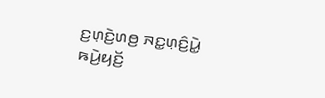ꤢ꤬ꤛ꤫ꤢꤧ꤬ꤛꤥ꤬ ꤏꤢ꤭ꤛ꤫ꤢꤨ꤬ꤣꤧ꤭ ꤒꤣꤧ꤬ꤟꤢꤩ꤬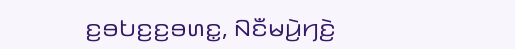ꤢ꤬ꤋꤝꤢ꤬ꤢ꤬ꤋꤛꤢ꤭, ꤡꤢꤪꤗꤣꤧ꤬ꤚꤢꤧ꤬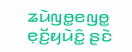ꤘꤣꤧꤜꤥ꤭ꤕꤜꤥ꤭ ꤕ꤫ꤢꤩ꤬ꤟꤣꤧꤢꤨ꤭ ꤔꤢꤧ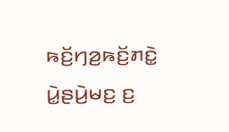ꤒꤢꤩ꤬ꤚꤤ꤬ꤒꤢꤩ꤬ꤊꤢꤧ꤭ ꤣꤧ꤭ꤔꤣꤧ꤬ꤗꤢ꤬ ꤢ꤬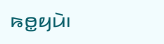ꤒꤥ꤭ꤟꤣꤧ꤯